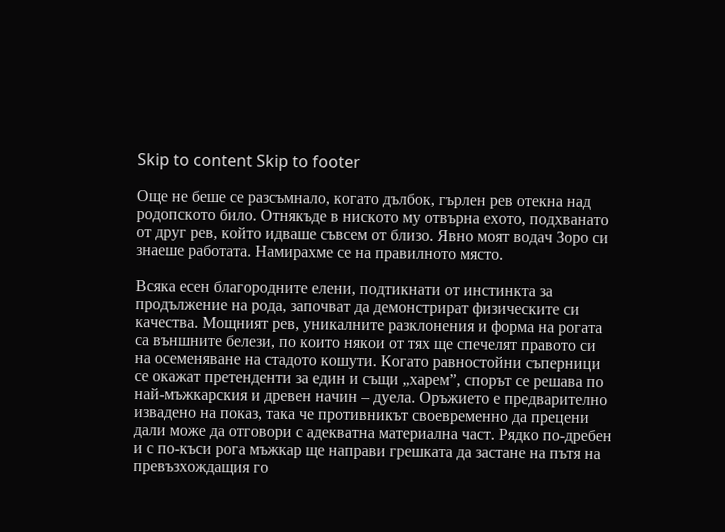Skip to content Skip to footer

Още не беше се разсъмнало, когато дълбок, гърлен рев отекна над родопското било. Отнякъде в ниското му отвърна ехото, подхванато от друг рев, който идваше съвсем от близо. Явно моят водач Зоро си знаеше работата. Намирахме се на правилното място.

Всяка есен благородните елени, подтикнати от инстинкта за продължение на рода, започват да демонстрират физическите си качества. Мощният рев, уникалните разклонения и форма на рогата са външните белези, по които някои от тях ще спечелят правото си на осеменяване на стадото кошути. Когато равностойни съперници се окажат претенденти за един и същи „харем”, спорът се решава по най-мъжкарския и древен начин – дуела. Оръжието е предварително извадено на показ, така че противникът своевременно да прецени дали може да отговори с адекватна материална част. Рядко по-дребен и с по-къси рога мъжкар ще направи грешката да застане на пътя на превъзхождащия го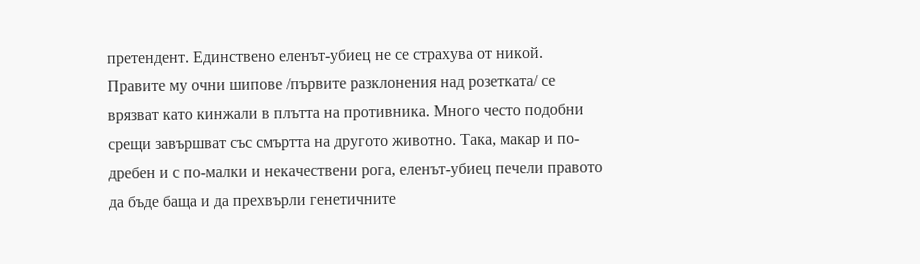претендент. Единствено еленът-убиец не се страхува от никой. Правите му очни шипове /първите разклонения над розетката/ се врязват като кинжали в плътта на противника. Много често подобни срещи завършват със смъртта на другото животно. Така, макар и по-дребен и с по-малки и некачествени рога, еленът-убиец печели правото да бъде баща и да прехвърли генетичните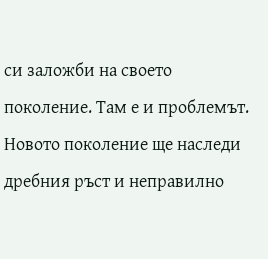си заложби на своето поколение. Там е и проблемът. Новото поколение ще наследи дребния ръст и неправилно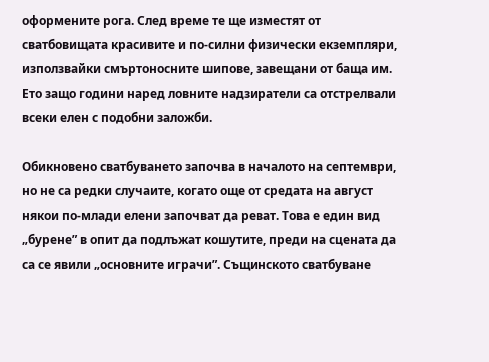оформените рога. След време те ще изместят от сватбовищата красивите и по-силни физически екземпляри, използвайки смъртоносните шипове, завещани от баща им. Ето защо години наред ловните надзиратели са отстрелвали всеки елен с подобни заложби.

Обикновено сватбуването започва в началото на септември, но не са редки случаите, когато още от средата на август някои по-млади елени започват да реват. Това е един вид „бурене” в опит да подлъжат кошутите, преди на сцената да са се явили „основните играчи”. Същинското сватбуване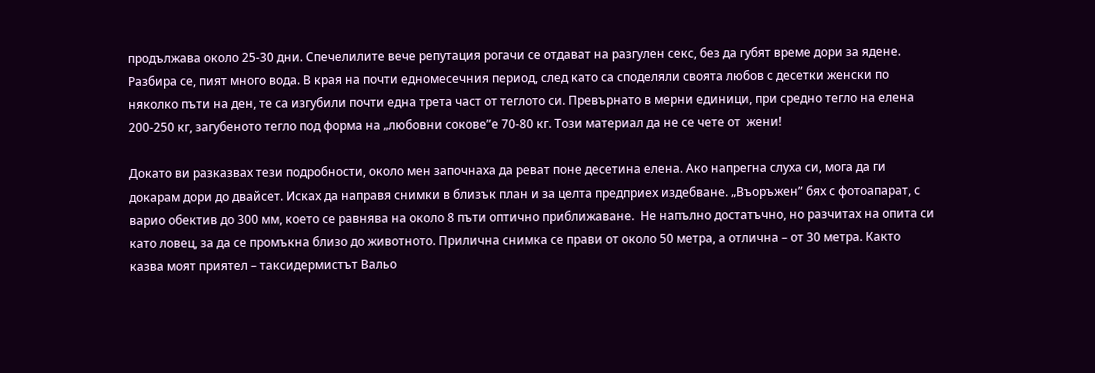продължава около 25-30 дни. Спечелилите вече репутация рогачи се отдават на разгулен секс, без да губят време дори за ядене. Разбира се, пият много вода. В края на почти едномесечния период, след като са споделяли своята любов с десетки женски по няколко пъти на ден, те са изгубили почти една трета част от теглото си. Превърнато в мерни единици, при средно тегло на елена 200-250 кг, загубеното тегло под форма на „любовни сокове”е 70-80 кг. Този материал да не се чете от  жени!

Докато ви разказвах тези подробности, около мен започнаха да реват поне десетина елена. Ако напрегна слуха си, мога да ги докарам дори до двайсет. Исках да направя снимки в близък план и за целта предприех издебване. „Въоръжен” бях с фотоапарат, с варио обектив до 300 мм, което се равнява на около 8 пъти оптично приближаване.  Не напълно достатъчно, но разчитах на опита си като ловец, за да се промъкна близо до животното. Прилична снимка се прави от около 50 метра, а отлична – от 30 метра. Както казва моят приятел – таксидермистът Вальо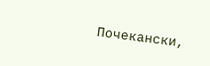Почекански,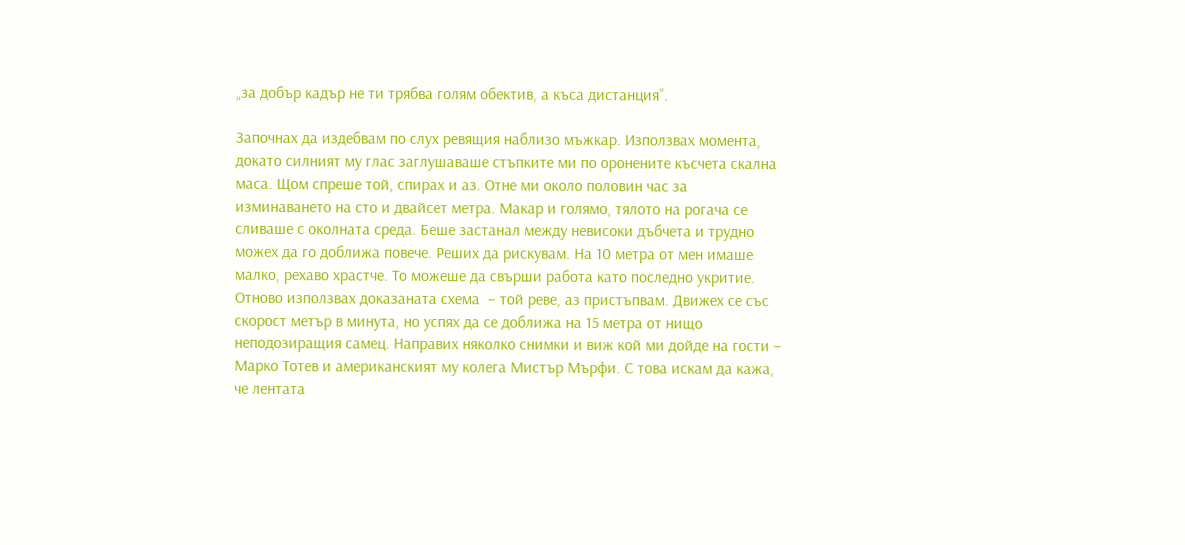„за добър кадър не ти трябва голям обектив, а къса дистанция”.

Започнах да издебвам по слух ревящия наблизо мъжкар. Използвах момента, докато силният му глас заглушаваше стъпките ми по оронените късчета скална маса. Щом спреше той, спирах и аз. Отне ми около половин час за изминаването на сто и двайсет метра. Макар и голямо, тялото на рогача се сливаше с околната среда. Беше застанал между невисоки дъбчета и трудно можех да го доближа повече. Реших да рискувам. На 10 метра от мен имаше малко, рехаво храстче. То можеше да свърши работа като последно укритие. Отново използвах доказаната схема  – той реве, аз пристъпвам. Движех се със скорост метър в минута, но успях да се доближа на 15 метра от нищо неподозиращия самец. Направих няколко снимки и виж кой ми дойде на гости – Марко Тотев и американският му колега Мистър Мърфи. С това искам да кажа, че лентата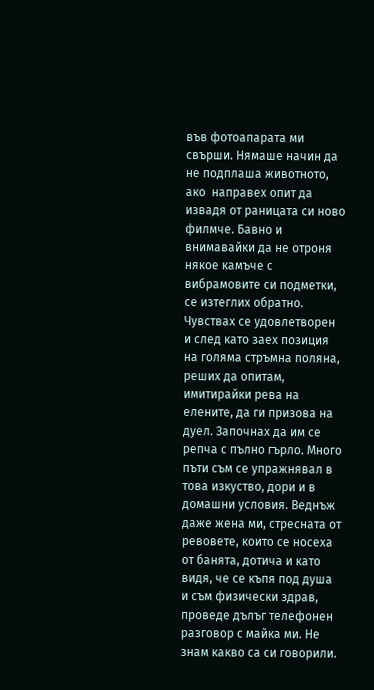във фотоапарата ми свърши. Нямаше начин да не подплаша животното, ако  направех опит да извадя от раницата си ново филмче. Бавно и внимавайки да не отроня някое камъче с вибрамовите си подметки, се изтеглих обратно. Чувствах се удовлетворен и след като заех позиция на голяма стръмна поляна, реших да опитам, имитирайки рева на елените, да ги призова на дуел. Започнах да им се репча с пълно гърло. Много пъти съм се упражнявал в това изкуство, дори и в домашни условия. Веднъж даже жена ми, стресната от ревовете, които се носеха от банята, дотича и като видя, че се къпя под душа и съм физически здрав, проведе дълъг телефонен разговор с майка ми. Не знам какво са си говорили.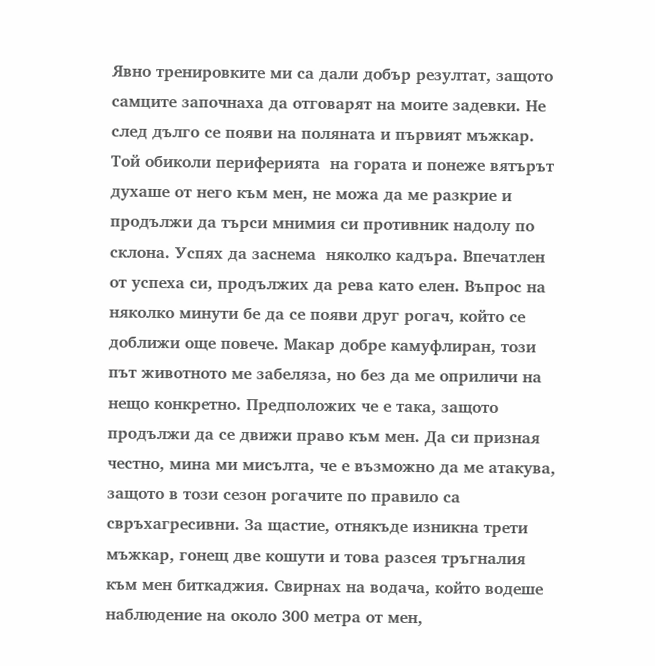Явно тренировките ми са дали добър резултат, защото самците започнаха да отговарят на моите задевки. Не след дълго се появи на поляната и първият мъжкар. Той обиколи периферията  на гората и понеже вятърът духаше от него към мен, не можа да ме разкрие и продължи да търси мнимия си противник надолу по склона. Успях да заснема  няколко кадъра. Впечатлен от успеха си, продължих да рева като елен. Въпрос на няколко минути бе да се появи друг рогач, който се доближи още повече. Макар добре камуфлиран, този път животното ме забеляза, но без да ме оприличи на нещо конкретно. Предположих че е така, защото продължи да се движи право към мен. Да си призная честно, мина ми мисълта, че е възможно да ме атакува, защото в този сезон рогачите по правило са свръхагресивни. За щастие, отнякъде изникна трети мъжкар, гонещ две кошути и това разсея тръгналия към мен биткаджия. Свирнах на водача, който водеше наблюдение на около 300 метра от мен,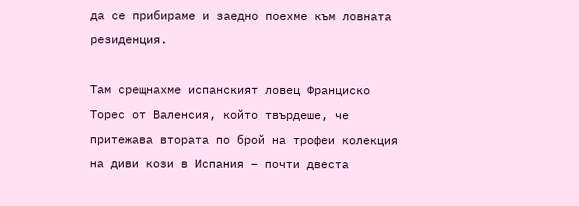да се прибираме и заедно поехме към ловната резиденция.

Там срещнахме испанският ловец Франциско Торес от Валенсия, който твърдеше, че притежава втората по брой на трофеи колекция на диви кози в Испания – почти двеста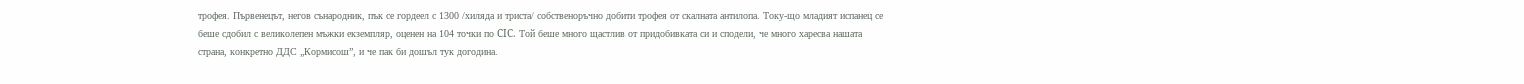трофея. Първенецът, негов сънародник, пък се гордеел с 1300 /хиляда и триста/ собственоръчно добити трофея от скалната антилопа. Току-що младият испанец се беше сдобил с великолепен мъжки екземпляр, оценен на 104 точки по CIC. Той беше много щастлив от придобивката си и сподели, че много харесва нашата страна, конкретно ДДС „Кормисош”, и че пак би дошъл тук догодина.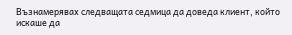Възнамерявах следващата седмица да доведа клиент, който искаше да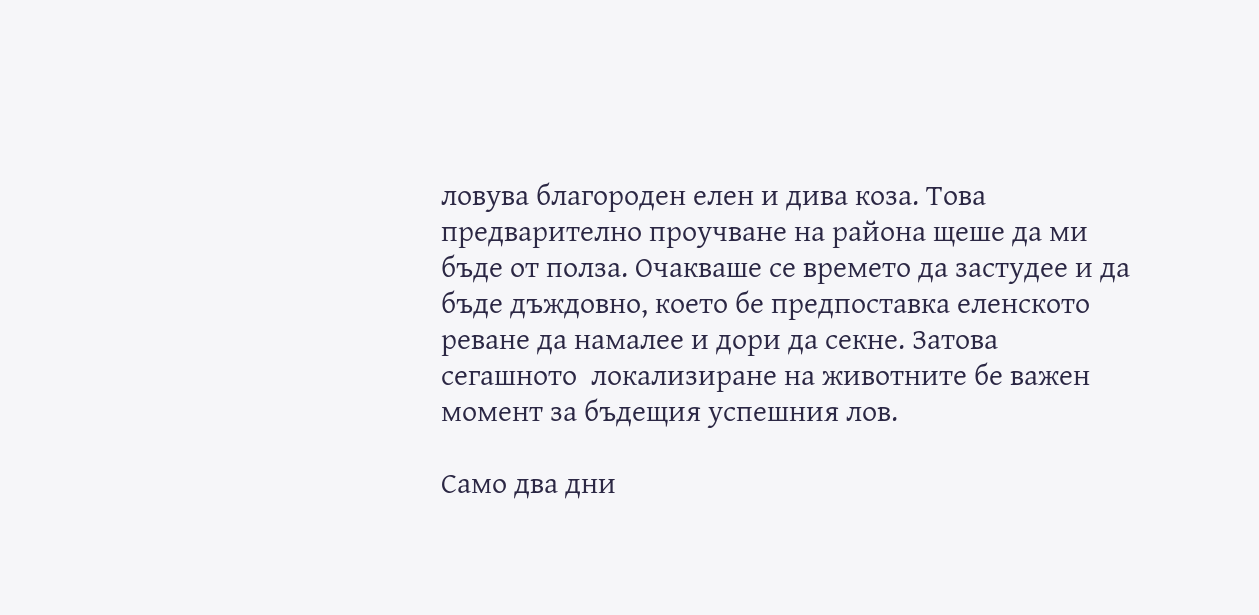ловува благороден елен и дива коза. Това предварително проучване на района щеше да ми бъде от полза. Очакваше се времето да застудее и да бъде дъждовно, което бе предпоставка еленското реване да намалее и дори да секне. Затова сегашното  локализиране на животните бе важен момент за бъдещия успешния лов.

Само два дни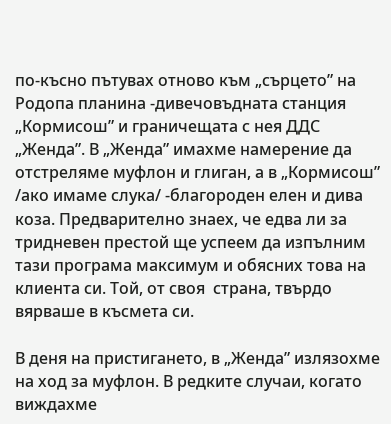по-късно пътувах отново към „сърцето” на Родопа планина -дивечовъдната станция „Кормисош” и граничещата с нея ДДС „Женда”. В „Женда” имахме намерение да отстреляме муфлон и глиган, а в „Кормисош” /ако имаме слука/ -благороден елен и дива коза. Предварително знаех, че едва ли за тридневен престой ще успеем да изпълним тази програма максимум и обясних това на клиента си. Той, от своя  страна, твърдо вярваше в късмета си.

В деня на пристигането, в „Женда” излязохме на ход за муфлон. В редките случаи, когато виждахме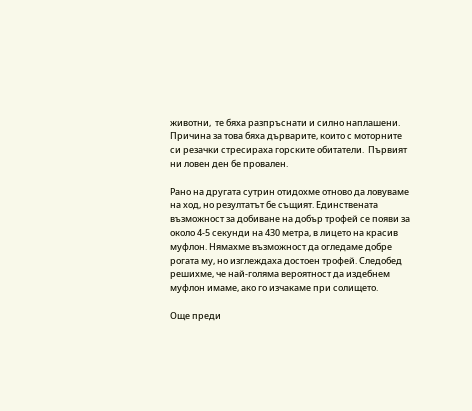животни,  те бяха разпръснати и силно наплашени. Причина за това бяха дърварите, които с моторните си резачки стресираха горските обитатели.  Първият ни ловен ден бе провален.

Рано на другата сутрин отидохме отново да ловуваме на ход, но резултатът бе същият. Единствената възможност за добиване на добър трофей се появи за около 4-5 секунди на 430 метра, в лицето на красив муфлон. Нямахме възможност да огледаме добре рогата му, но изглеждаха достоен трофей. Следобед решихме, че най-голяма вероятност да издебнем муфлон имаме, ако го изчакаме при солището.

Още преди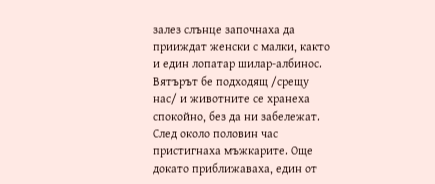залез слънце започнаха да прииждат женски с малки, както и един лопатар шилар-албинос. Вятърът бе подходящ /срещу нас/ и животните се хранеха спокойно, без да ни забележат. След около половин час пристигнаха мъжкарите. Още докато приближаваха, един от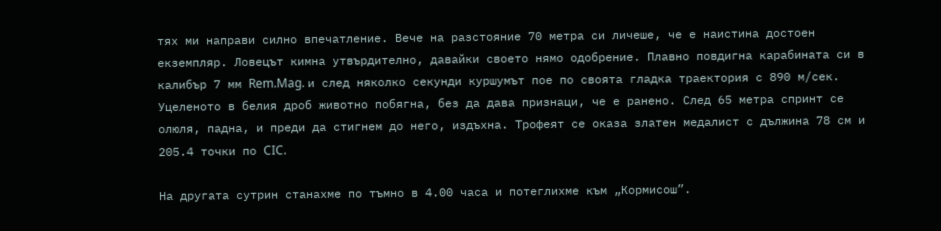тях ми направи силно впечатление. Вече на разстояние 70 метра си личеше, че е наистина достоен екземпляр. Ловецът кимна утвърдително, давайки своето нямо одобрение. Плавно повдигна карабината си в калибър 7 мм Rem.Mag. и след няколко секунди куршумът пое по своята гладка траектория с 890 м/сек. Уцеленото в белия дроб животно побягна, без да дава признаци, че е ранено. След 65 метра спринт се олюля, падна, и преди да стигнем до него, издъхна. Трофеят се оказа златен медалист с дължина 78 см и 205.4 точки по CIC.

На другата сутрин станахме по тъмно в 4.00 часа и потеглихме към „Кормисош”.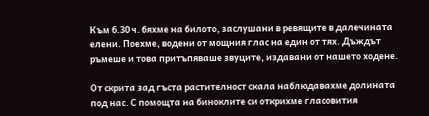Към 6.30 ч. бяхме на билото, заслушани в ревящите в далечината елени. Поехме, водени от мощния глас на един от тях. Дъждът ръмеше и това притъпяваше звуците, издавани от нашето ходене.

От скрита зад гъста растителност скала наблюдавахме долината под нас. С помощта на биноклите си открихме гласовития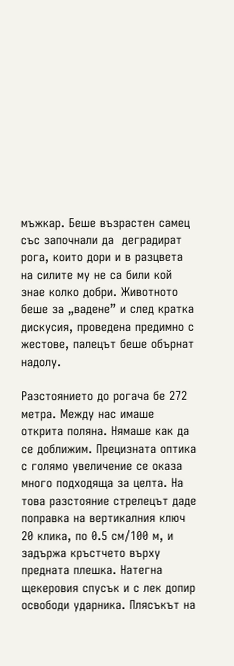мъжкар. Беше възрастен самец със започнали да  деградират рога, които дори и в разцвета на силите му не са били кой знае колко добри. Животното беше за „вадене” и след кратка дискусия, проведена предимно с жестове, палецът беше обърнат надолу.

Разстоянието до рогача бе 272 метра. Между нас имаше открита поляна. Нямаше как да се доближим. Прецизната оптика с голямо увеличение се оказа много подходяща за целта. На това разстояние стрелецът даде поправка на вертикалния ключ 20 клика, по 0.5 см/100 м, и задържа кръстчето върху предната плешка. Натегна щекеровия спусък и с лек допир освободи ударника. Плясъкът на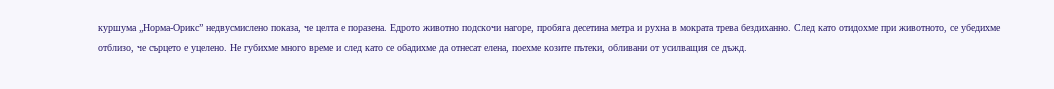куршума „Норма-Орикс” недвусмислено показа, че целта е поразена. Едрото животно подскочи нагоре, пробяга десетина метра и рухна в мократа трева бездиханно. След като отидохме при животното, се убедихме отблизо, че сърцето е уцелено. Не губихме много време и след като се обадихме да отнесат елена, поехме козите пътеки, обливани от усилващия се дъжд.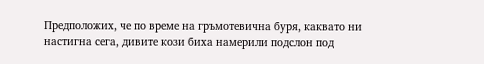Предположих, че по време на гръмотевична буря, каквато ни настигна сега, дивите кози биха намерили подслон под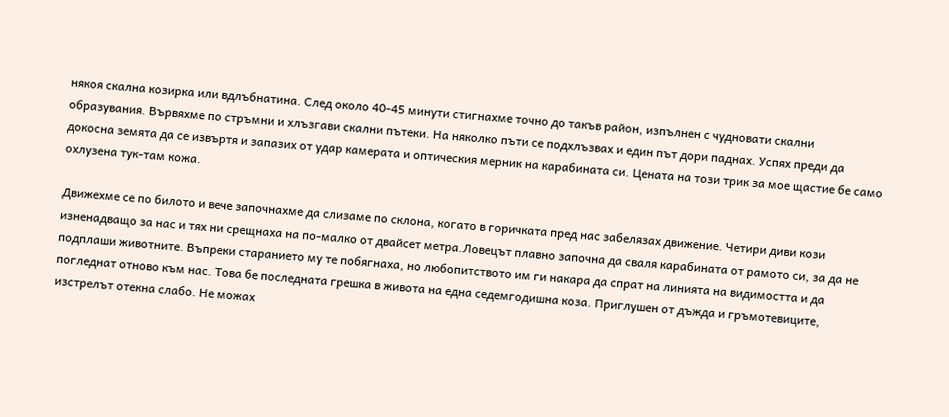някоя скална козирка или вдлъбнатина. След около 40-45 минути стигнахме точно до такъв район, изпълнен с чудновати скални образувания. Вървяхме по стръмни и хлъзгави скални пътеки. На няколко пъти се подхлъзвах и един път дори паднах. Успях преди да докосна земята да се извъртя и запазих от удар камерата и оптическия мерник на карабината си. Цената на този трик за мое щастие бе само охлузена тук-там кожа.

Движехме се по билото и вече започнахме да слизаме по склона, когато в горичката пред нас забелязах движение. Четири диви кози изненадващо за нас и тях ни срещнаха на по-малко от двайсет метра.Ловецът плавно започна да сваля карабината от рамото си, за да не подплаши животните. Въпреки старанието му те побягнаха, но любопитството им ги накара да спрат на линията на видимостта и да погледнат отново към нас. Това бе последната грешка в живота на една седемгодишна коза. Приглушен от дъжда и гръмотевиците, изстрелът отекна слабо. Не можах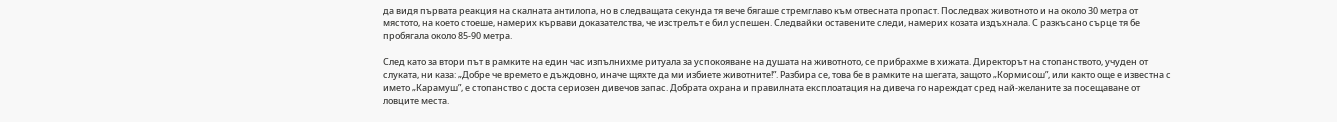да видя първата реакция на скалната антилопа, но в следващата секунда тя вече бягаше стремглаво към отвесната пропаст. Последвах животното и на около 30 метра от мястото, на което стоеше, намерих кървави доказателства, че изстрелът е бил успешен. Следвайки оставените следи, намерих козата издъхнала. С разкъсано сърце тя бе пробягала около 85-90 метра.

След като за втори път в рамките на един час изпълнихме ритуала за успокояване на душата на животното, се прибрахме в хижата. Директорът на стопанството, учуден от слуката, ни каза: „Добре че времето е дъждовно, иначе щяхте да ми избиете животните!”. Разбира се, това бе в рамките на шегата, защото „Кормисош”, или както още е известна с името „Карамуш”, е стопанство с доста сериозен дивечов запас. Добрата охрана и правилната експлоатация на дивеча го нареждат сред най-желаните за посещаване от ловците места.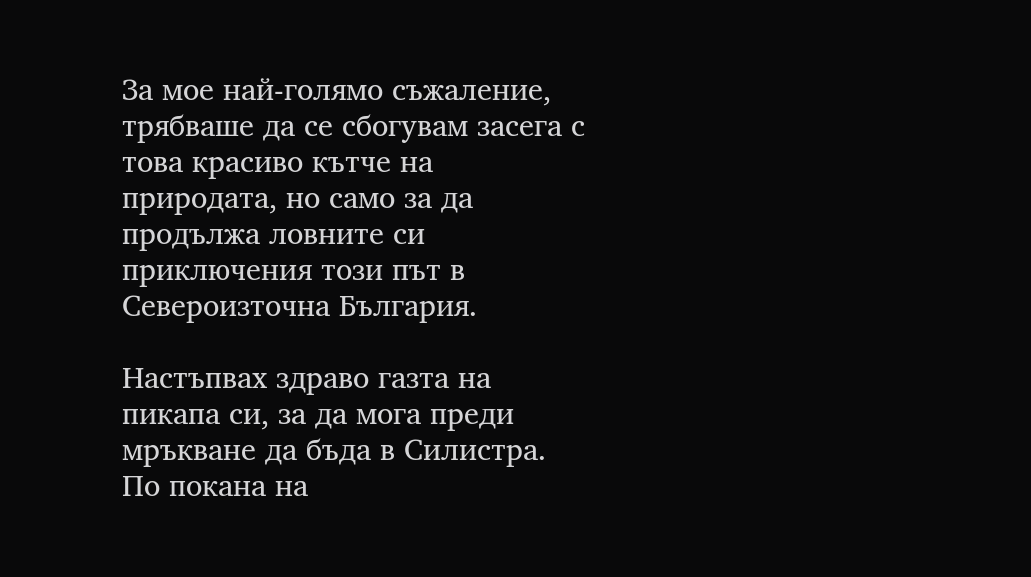За мое най-голямо съжаление, трябваше да се сбогувам засега с това красиво кътче на природата, но само за да продължа ловните си приключения този път в Североизточна България.

Настъпвах здраво газта на пикапа си, за да мога преди мръкване да бъда в Силистра. По покана на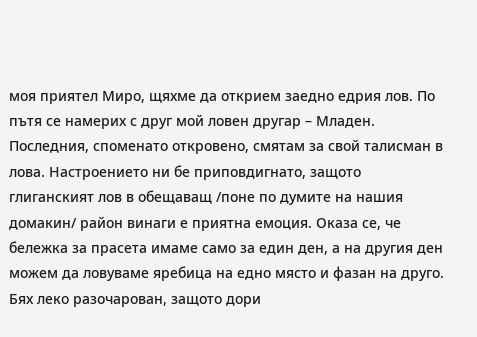моя приятел Миро, щяхме да открием заедно едрия лов. По пътя се намерих с друг мой ловен другар – Младен. Последния, споменато откровено, смятам за свой талисман в лова. Настроението ни бе приповдигнато, защото глиганският лов в обещаващ /поне по думите на нашия домакин/ район винаги е приятна емоция. Оказа се, че бележка за прасета имаме само за един ден, а на другия ден можем да ловуваме яребица на едно място и фазан на друго. Бях леко разочарован, защото дори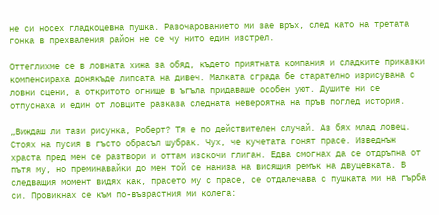не си носех гладкоцевна пушка. Разочарованието ми зае връх, след като на третата гонка в прехваления район не се чу нито един изстрел.

Оттеглихме се в ловната хижа за обяд, където приятната компания и сладките приказки компенсираха донякъде липсата на дивеч. Малката сграда бе старателно изрисувана с ловни сцени, а откритото огнище в ъгъла придаваше особен уют. Душите ни се отпуснаха и един от ловците разказа следната невероятна на пръв поглед история.

„Виждаш ли тази рисунка, Роберт? Тя е по действителен случай. Аз бях млад ловец. Стоях на пусия в гъсто обрасъл шубрак. Чух, че кучетата гонят прасе. Изведнъж храста пред мен се разтвори и оттам изскочи глиган. Едва смогнах да се отдръпна от пътя му, но преминавайки до мен той се наниза на висящия ремък на двуцевката. В следващия момент видях как, прасето му с прасе, се отдалечава с пушката ми на гърба си. Провикнах се към по-възрастния ми колега: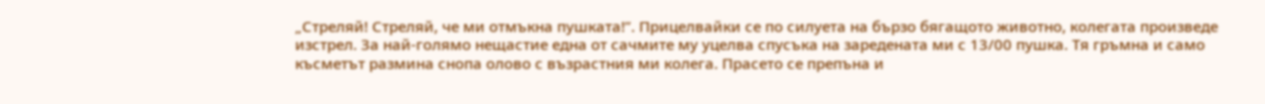„Стреляй! Стреляй, че ми отмъкна пушката!”. Прицелвайки се по силуета на бързо бягащото животно, колегата произведе изстрел. За най-голямо нещастие една от сачмите му уцелва спусъка на заредената ми с 13/00 пушка. Тя гръмна и само късметът размина снопа олово с възрастния ми колега. Прасето се препъна и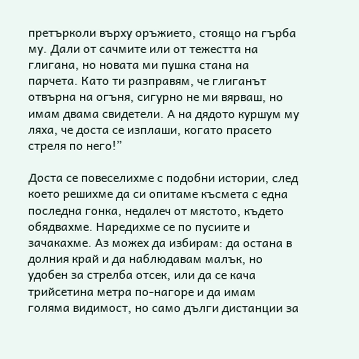претърколи върху оръжието, стоящо на гърба му. Дали от сачмите или от тежестта на глигана, но новата ми пушка стана на парчета. Като ти разправям, че глиганът отвърна на огъня, сигурно не ми вярваш, но имам двама свидетели. А на дядото куршум му ляха, че доста се изплаши, когато прасето стреля по него!”

Доста се повеселихме с подобни истории, след което решихме да си опитаме късмета с една последна гонка, недалеч от мястото, където обядвахме. Наредихме се по пусиите и зачакахме. Аз можех да избирам: да остана в долния край и да наблюдавам малък, но удобен за стрелба отсек, или да се кача трийсетина метра по-нагоре и да имам голяма видимост, но само дълги дистанции за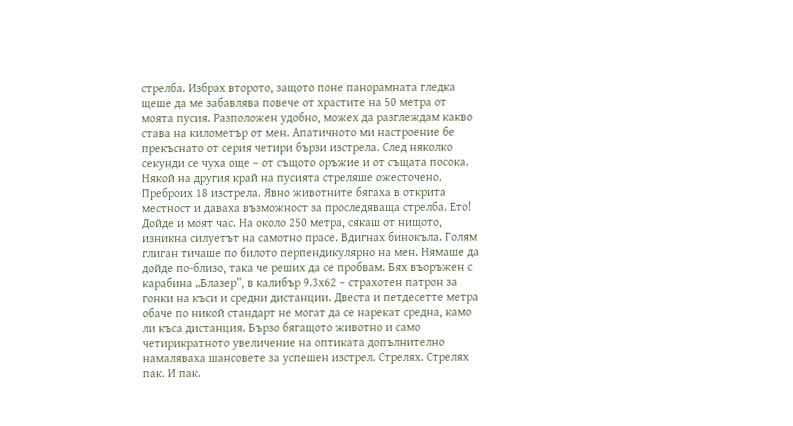стрелба. Избрах второто, защото поне панорамната гледка щеше да ме забавлява повече от храстите на 50 метра от моята пусия. Разположен удобно, можех да разглеждам какво става на километър от мен. Апатичното ми настроение бе прекъснато от серия четири бързи изстрела. След няколко секунди се чуха още – от същото оръжие и от същата посока. Някой на другия край на пусията стреляше ожесточено. Преброих 18 изстрела. Явно животните бягаха в открита местност и даваха възможност за проследяваща стрелба. Ето! Дойде и моят час. На около 250 метра, сякаш от нищото, изникна силуетът на самотно прасе. Вдигнах бинокъла. Голям глиган тичаше по билото перпендикулярно на мен. Нямаше да дойде по-близо, така че реших да се пробвам. Бях въоръжен с карабина „Блазер”, в калибър 9.3х62 – страхотен патрон за гонки на къси и средни дистанции. Двеста и петдесетте метра обаче по никой стандарт не могат да се нарекат средна, камо ли къса дистанция. Бързо бягащото животно и само четирикратното увеличение на оптиката допълнително намаляваха шансовете за успешен изстрел. Стрелях. Стрелях пак. И пак.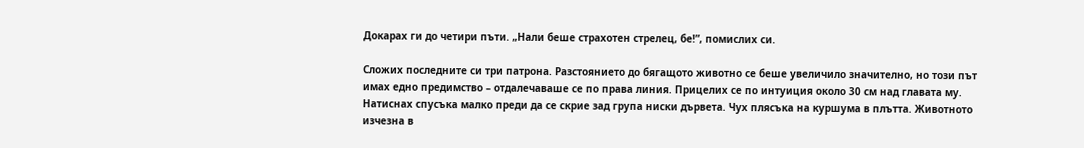Докарах ги до четири пъти. „Нали беше страхотен стрелец, бе!”, помислих си.

Сложих последните си три патрона. Разстоянието до бягащото животно се беше увеличило значително, но този път имах едно предимство – отдалечаваше се по права линия. Прицелих се по интуиция около 30 см над главата му. Натиснах спусъка малко преди да се скрие зад група ниски дървета. Чух плясъка на куршума в плътта. Животното изчезна в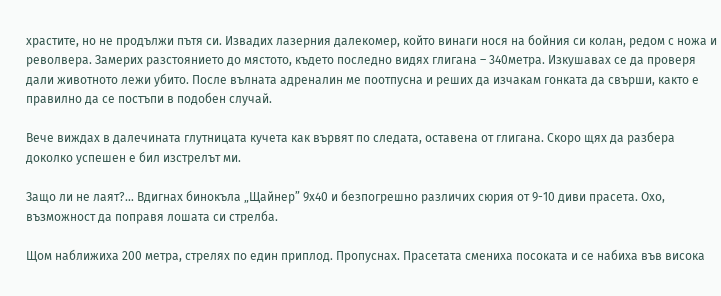храстите, но не продължи пътя си. Извадих лазерния далекомер, който винаги нося на бойния си колан, редом с ножа и револвера. Замерих разстоянието до мястото, където последно видях глигана – 340метра. Изкушавах се да проверя дали животното лежи убито. После вълната адреналин ме поотпусна и реших да изчакам гонката да свърши, както е правилно да се постъпи в подобен случай.

Вече виждах в далечината глутницата кучета как вървят по следата, оставена от глигана. Скоро щях да разбера доколко успешен е бил изстрелът ми.

Защо ли не лаят?… Вдигнах бинокъла „Щайнер” 9х40 и безпогрешно различих сюрия от 9-10 диви прасета. Охо, възможност да поправя лошата си стрелба.

Щом наближиха 200 метра, стрелях по един приплод. Пропуснах. Прасетата смениха посоката и се набиха във висока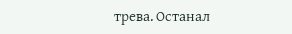трева. Останал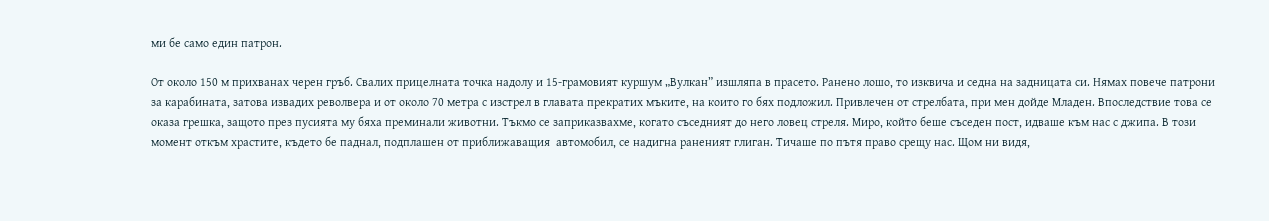ми бе само един патрон.

От около 150 м прихванах черен гръб. Свалих прицелната точка надолу и 15-грамовият куршум „Вулкан” изшляпа в прасето. Ранено лошо, то изквича и седна на задницата си. Нямах повече патрони за карабината, затова извадих револвера и от около 70 метра с изстрел в главата прекратих мъките, на които го бях подложил. Привлечен от стрелбата, при мен дойде Младен. Впоследствие това се оказа грешка, защото през пусията му бяха преминали животни. Тъкмо се заприказвахме, когато съседният до него ловец стреля. Миро, който беше съседен пост, идваше към нас с джипа. В този момент откъм храстите, където бе паднал, подплашен от приближаващия  автомобил, се надигна раненият глиган. Тичаше по пътя право срещу нас. Щом ни видя,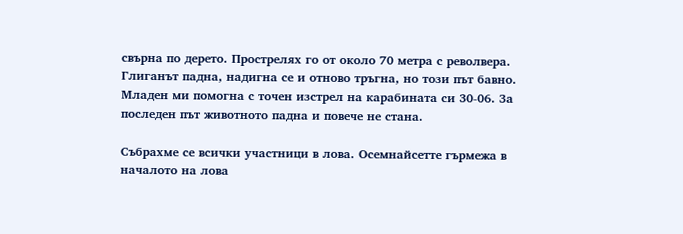свърна по дерето. Прострелях го от около 70 метра с револвера. Глиганът падна, надигна се и отново тръгна, но този път бавно. Младен ми помогна с точен изстрел на карабината си 30-06. За последен път животното падна и повече не стана.

Събрахме се всички участници в лова. Осемнайсетте гърмежа в началото на лова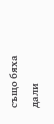също бяха дали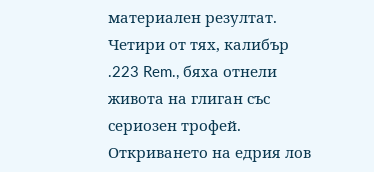материален резултат. Четири от тях, калибър .223 Rem., бяха отнели живота на глиган със сериозен трофей. Откриването на едрия лов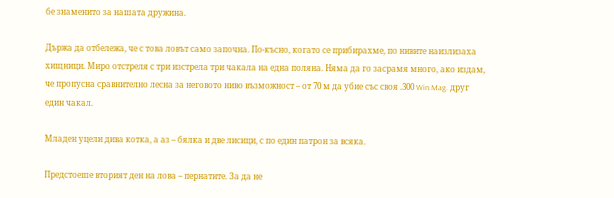бе знаменито за нашата дружина.

Държа да отбележа, че с това ловът само започна. По-късно, когато се прибирахме, по нивите наизлизаха хищници. Миро отстреля с три изстрела три чакала на една поляна. Няма да го засрамя много, ако издам, че пропусна сравнително лесна за неговото ниво възможност – от 70 м да убие със своя .300 Win.Mag. друг един чакал.

Младен уцели дива котка, а аз – бялка и две лисици, с по един патрон за всяка.

Предстоеше вторият ден на лова – пернатите. За да не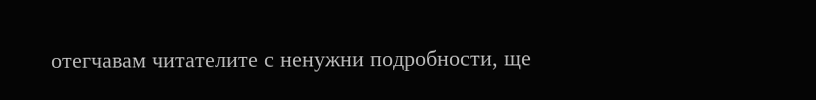отегчавам читателите с ненужни подробности, ще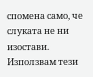спомена само, че слуката не ни изостави. Използвам тези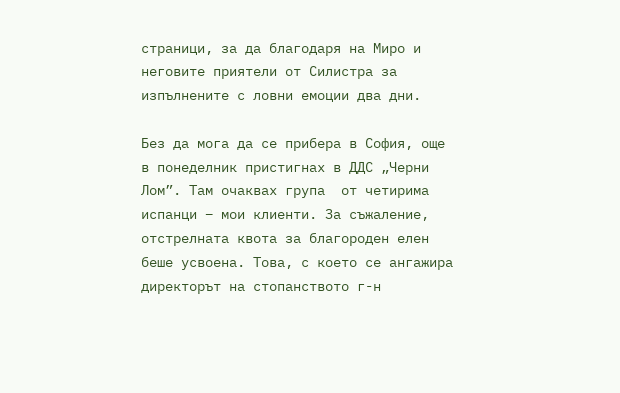страници, за да благодаря на Миро и неговите приятели от Силистра за изпълнените с ловни емоции два дни.

Без да мога да се прибера в София, още в понеделник пристигнах в ДДС „Черни Лом”. Там очаквах група  от четирима испанци – мои клиенти. За съжаление, отстрелната квота за благороден елен беше усвоена. Това, с което се ангажира директорът на стопанството г-н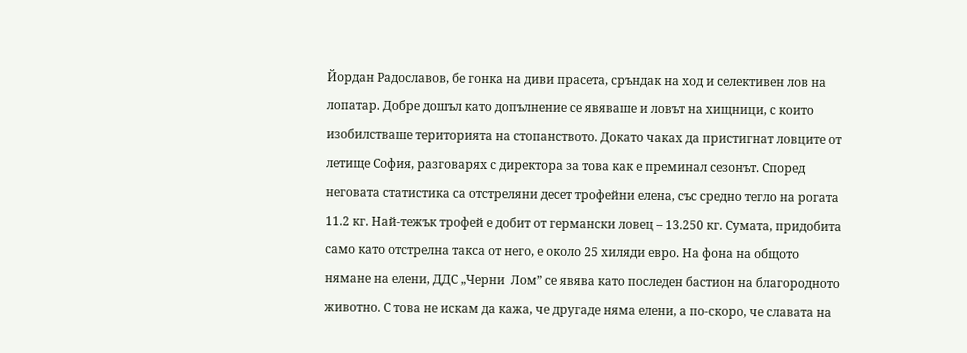Йордан Радославов, бе гонка на диви прасета, сръндак на ход и селективен лов на лопатар. Добре дошъл като допълнение се явяваше и ловът на хищници, с които изобилстваше територията на стопанството. Докато чаках да пристигнат ловците от летище София, разговарях с директора за това как е преминал сезонът. Според неговата статистика са отстреляни десет трофейни елена, със средно тегло на рогата 11.2 кг. Най-тежък трофей е добит от германски ловец – 13.250 кг. Сумата, придобита само като отстрелна такса от него, е около 25 хиляди евро. На фона на общото нямане на елени, ДДС „Черни  Лом” се явява като последен бастион на благородното животно. С това не искам да кажа, че другаде няма елени, а по-скоро, че славата на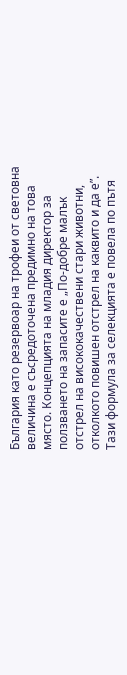България като резервоар на трофеи от световна величина е съсредоточена предимно на това място. Концепцията на младия директор за ползването на запасите е „По-добре малък отстрел на висококачествени стари животни, отколкото повишен отстрел на каквито и да е”. Тази формула за селекцията е повела по пътя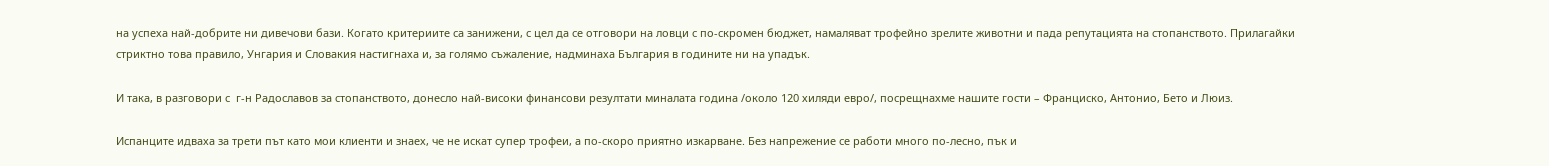на успеха най-добрите ни дивечови бази. Когато критериите са занижени, с цел да се отговори на ловци с по-скромен бюджет, намаляват трофейно зрелите животни и пада репутацията на стопанството. Прилагайки стриктно това правило, Унгария и Словакия настигнаха и, за голямо съжаление, надминаха България в годините ни на упадък.

И така, в разговори с  г-н Радославов за стопанството, донесло най-високи финансови резултати миналата година /около 120 хиляди евро/, посрещнахме нашите гости – Франциско, Антонио, Бето и Люиз.

Испанците идваха за трети път като мои клиенти и знаех, че не искат супер трофеи, а по-скоро приятно изкарване. Без напрежение се работи много по-лесно, пък и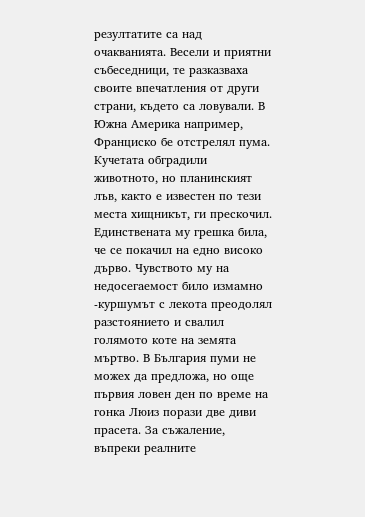резултатите са над очакванията. Весели и приятни събеседници, те разказваха своите впечатления от други страни, където са ловували. В Южна Америка например, Франциско бе отстрелял пума. Кучетата обградили животното, но планинският лъв, както е известен по тези места хищникът, ги прескочил. Единствената му грешка била, че се покачил на едно високо дърво. Чувството му на недосегаемост било измамно -куршумът с лекота преодолял разстоянието и свалил голямото коте на земята мъртво. В България пуми не можех да предложа, но още първия ловен ден по време на гонка Люиз порази две диви прасета. За съжаление, въпреки реалните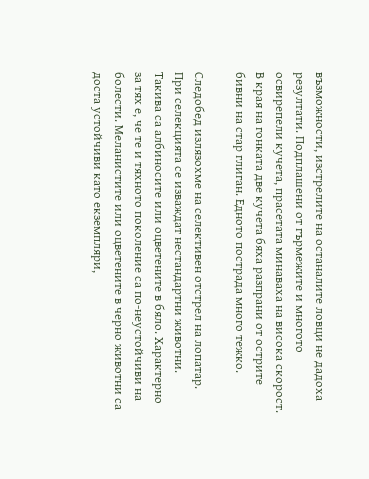възможности, изстрелите на останалите ловци не дадоха резултати. Подплашени от гърмежите и многото освирепели кучета, прасетата минаваха на висока скорост. В края на гонката две кучета бяха разпрани от острите бивни на стар глиган. Едното пострада много тежко.

Следобед излязохме на селективен отстрел на лопатар. При селекцията се изваждат нестандартни животни. Такива са албиносите или оцветените в бяло. Характерно за тях е, че те и тяхното поколение са по-неустойчиви на болести. Меланистите или оцветените в черно животни са доста устойчиви като екземпляри,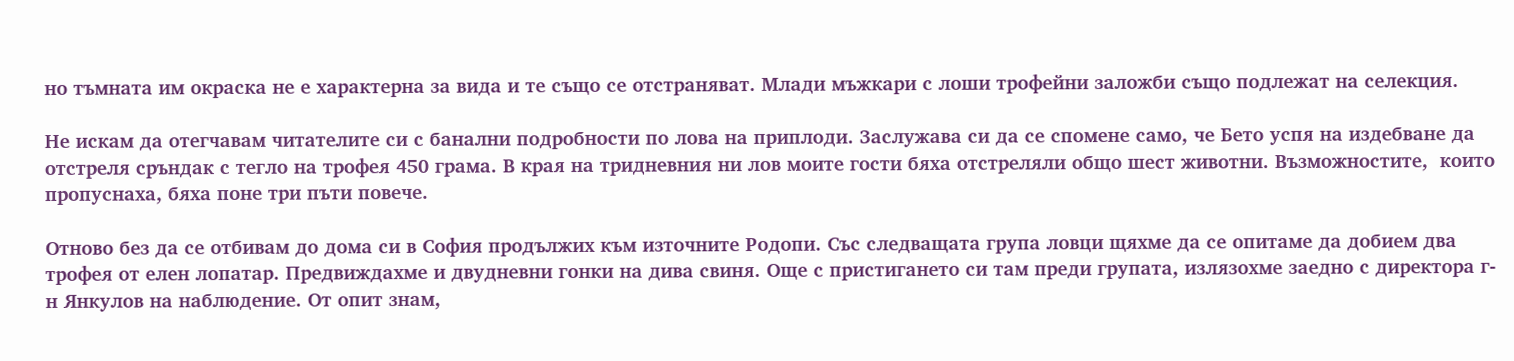но тъмната им окраска не е характерна за вида и те също се отстраняват. Млади мъжкари с лоши трофейни заложби също подлежат на селекция.

Не искам да отегчавам читателите си с банални подробности по лова на приплоди. Заслужава си да се спомене само, че Бето успя на издебване да отстреля сръндак с тегло на трофея 450 грама. В края на тридневния ни лов моите гости бяха отстреляли общо шест животни. Възможностите,  които пропуснаха, бяха поне три пъти повече.

Отново без да се отбивам до дома си в София продължих към източните Родопи. Със следващата група ловци щяхме да се опитаме да добием два трофея от елен лопатар. Предвиждахме и двудневни гонки на дива свиня. Още с пристигането си там преди групата, излязохме заедно с директора г-н Янкулов на наблюдение. От опит знам,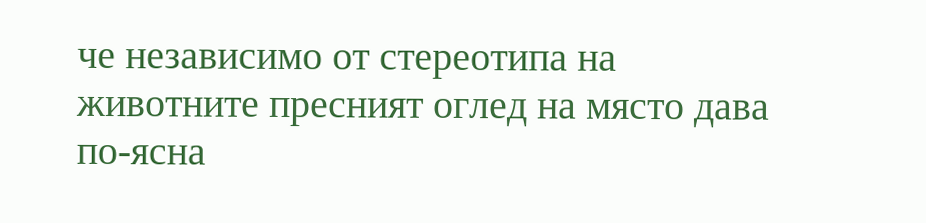че независимо от стереотипа на животните пресният оглед на място дава по-ясна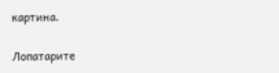картина.

Лопатарите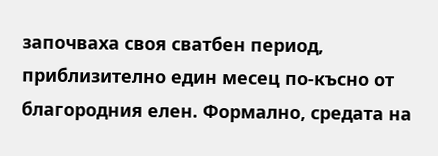започваха своя сватбен период, приблизително един месец по-късно от благородния елен. Формално, средата на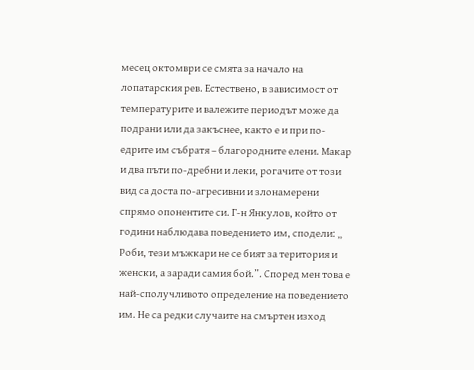месец октомври се смята за начало на лопатарския рев. Естествено, в зависимост от температурите и валежите периодът може да подрани или да закъснее, както е и при по-едрите им събратя – благородните елени. Макар и два пъти по-дребни и леки, рогачите от този вид са доста по-агресивни и злонамерени спрямо опонентите си. Г-н Янкулов, който от години наблюдава поведението им, сподели: „ Роби, тези мъжкари не се бият за територия и женски, а заради самия бой.”. Според мен това е най-сполучливото определение на поведението им. Не са редки случаите на смъртен изход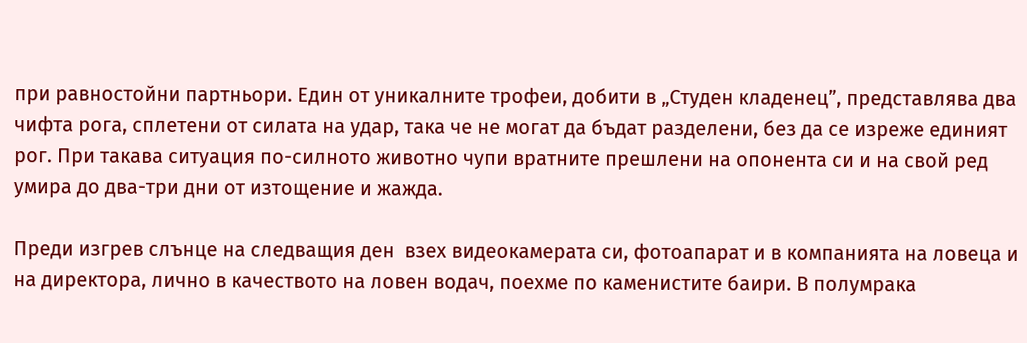при равностойни партньори. Един от уникалните трофеи, добити в „Студен кладенец”, представлява два чифта рога, сплетени от силата на удар, така че не могат да бъдат разделени, без да се изреже единият рог. При такава ситуация по-силното животно чупи вратните прешлени на опонента си и на свой ред умира до два-три дни от изтощение и жажда.

Преди изгрев слънце на следващия ден  взех видеокамерата си, фотоапарат и в компанията на ловеца и на директора, лично в качеството на ловен водач, поехме по каменистите баири. В полумрака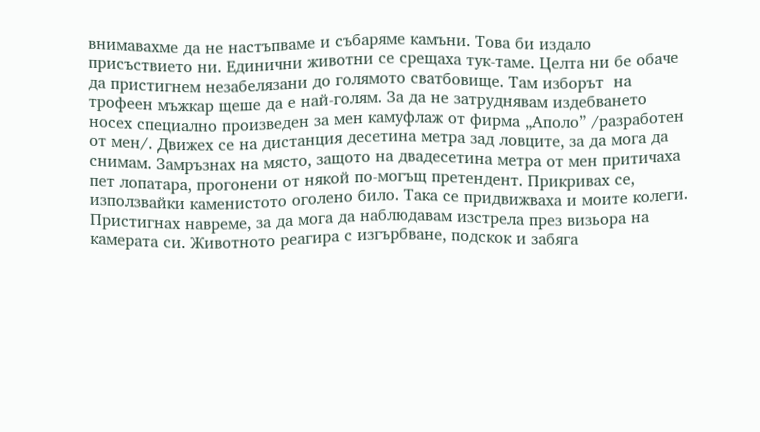внимавахме да не настъпваме и събаряме камъни. Това би издало присъствието ни. Единични животни се срещаха тук-таме. Целта ни бе обаче да пристигнем незабелязани до голямото сватбовище. Там изборът  на трофеен мъжкар щеше да е най-голям. За да не затруднявам издебването носех специално произведен за мен камуфлаж от фирма „Аполо” /разработен от мен/. Движех се на дистанция десетина метра зад ловците, за да мога да снимам. Замръзнах на място, защото на двадесетина метра от мен притичаха пет лопатара, прогонени от някой по-могъщ претендент. Прикривах се, използвайки каменистото оголено било. Така се придвижваха и моите колеги. Пристигнах навреме, за да мога да наблюдавам изстрела през визьора на камерата си. Животното реагира с изгърбване, подскок и забяга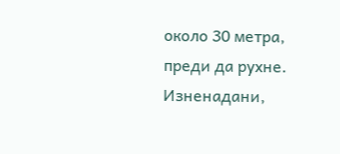около 30 метра, преди да рухне. Изненадани,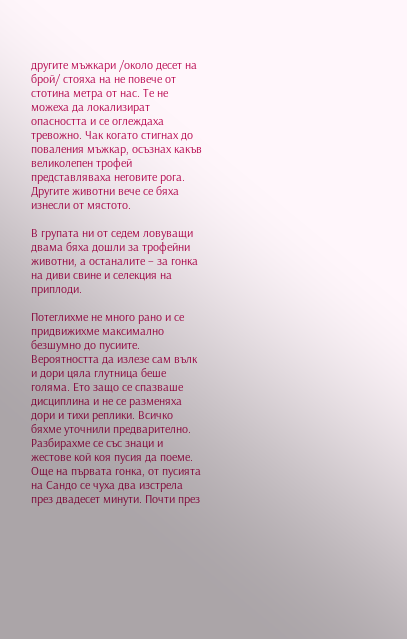другите мъжкари /около десет на брой/ стояха на не повече от стотина метра от нас. Те не можеха да локализират опасността и се оглеждаха тревожно. Чак когато стигнах до поваления мъжкар, осъзнах какъв великолепен трофей представляваха неговите рога. Другите животни вече се бяха изнесли от мястото.

В групата ни от седем ловуващи двама бяха дошли за трофейни животни, а останалите – за гонка на диви свине и селекция на приплоди.

Потеглихме не много рано и се придвижихме максимално безшумно до пусиите. Вероятността да излезе сам вълк и дори цяла глутница беше голяма. Ето защо се спазваше дисциплина и не се разменяха дори и тихи реплики. Всичко бяхме уточнили предварително. Разбирахме се със знаци и жестове кой коя пусия да поеме. Още на първата гонка, от пусията на Сандо се чуха два изстрела през двадесет минути. Почти през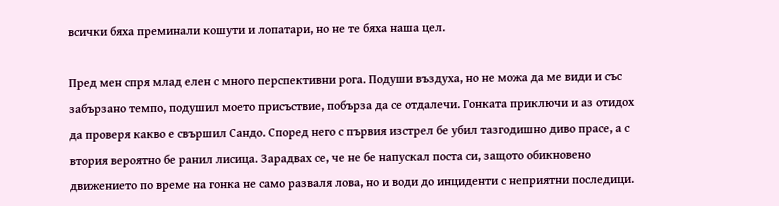всички бяха преминали кошути и лопатари, но не те бяха наша цел.

Пред мен спря млад елен с много перспективни рога. Подуши въздуха, но не можа да ме види и със забързано темпо, подушил моето присъствие, побърза да се отдалечи. Гонката приключи и аз отидох да проверя какво е свършил Сандо. Според него с първия изстрел бе убил тазгодишно диво прасе, а с втория вероятно бе ранил лисица. Зарадвах се, че не бе напускал поста си, защото обикновено движението по време на гонка не само разваля лова, но и води до инциденти с неприятни последици.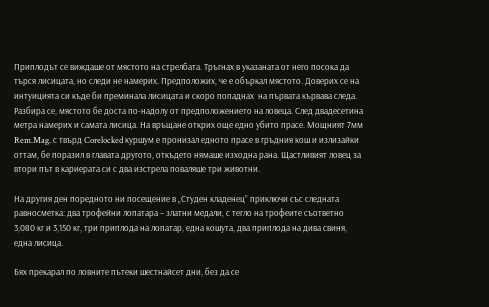Приплодът се виждаше от мястото на стрелбата. Тръгнах в указаната от него посока да търся лисицата, но следи не намерих. Предположих, че е объркал мястото. Доверих се на интуицията си къде би преминала лисицата и скоро попаднах  на първата кървава следа. Разбира се, мястото бе доста по-надолу от предположението на ловеца. След двадесетина метра намерих и самата лисица. На връщане открих още едно убито прасе. Мощният 7мм Rem.Mag. с твърд Corelocked куршум е пронизал едното прасе в гръдния кош и излизайки оттам, бе поразил в главата другото, откъдето нямаше изходна рана. Щастливият ловец за втори път в кариерата си с два изстрела поваляше три животни.

На другия ден поредното ни посещение в „Студен кладенец” приключи със следната равносметка: два трофейни лопатара – златни медали, с тегло на трофеите съответно 3,080 кг и 3,150 кг, три приплода на лопатар, една кошута, два приплода на дива свиня, една лисица.

Бях прекарал по ловните пътеки шестнайсет дни, без да се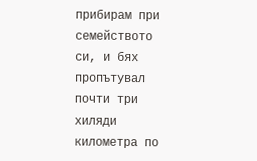прибирам при семейството си, и бях пропътувал почти три хиляди километра по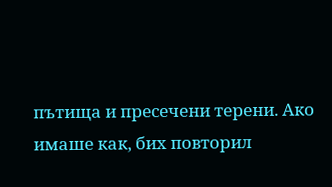пътища и пресечени терени. Ако имаше как, бих повторил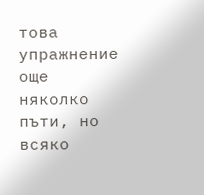това упражнение още няколко пъти, но всяко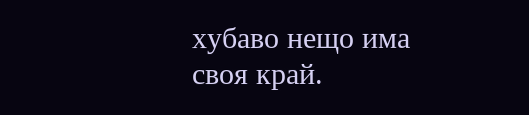хубаво нещо има своя край.